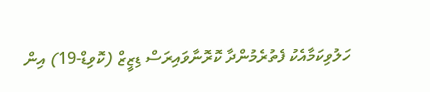ހަލުވިކަމާއެކު ފެތުރެމުންދާ ކޮރޮނާވައިރަސް ޑިޒީޒް (ކޮވިޑް-19) އިން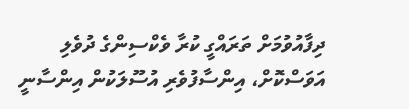ދިފާއުވުމަށް ތަރައްގީ ކުރާ ވެކްސިންގެ ދުވެލި އަވަސްކޮށް، އިންސާފުވެރި އުސޫލަކުން އިންސާނީ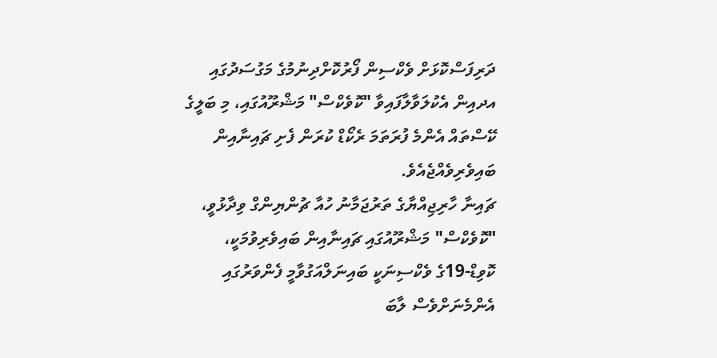ދަރިފަސްކޮޅަށް ވެކްސިން ފޯރުކޮށްދިނުމުގެ މަގުސަދުގައި އދއިން އެކުލަވާލާފައިވާ "ކޮވެކްސް" މަޝްރޫއުގައި، މި ބަލީގެ ކޭސްތައް އެންމެ ފުރަތަމަ ރެކޯޑް ކުރަން ފެށި ޗައިނާއިން ބައިވެރިވެއްޖެއެވެ.
ޗައިނާ ހާރިޖިއްޔާގެ ތަރުޖަމާނު ހުއާ ޗުންޔިންގް ވިދާޅުވީ، "ކޮވެކްސް" މަޝްރޫއުގައި ޗައިނާއިން ބައިވެރިވުމަކީ، ކޮވިޑް-19ގެ ވެކްސިނަކީ ބައިނަލްއަގުވާމީ ފެންވަރުގައި އެންމެނަށްވެސް ލާބަ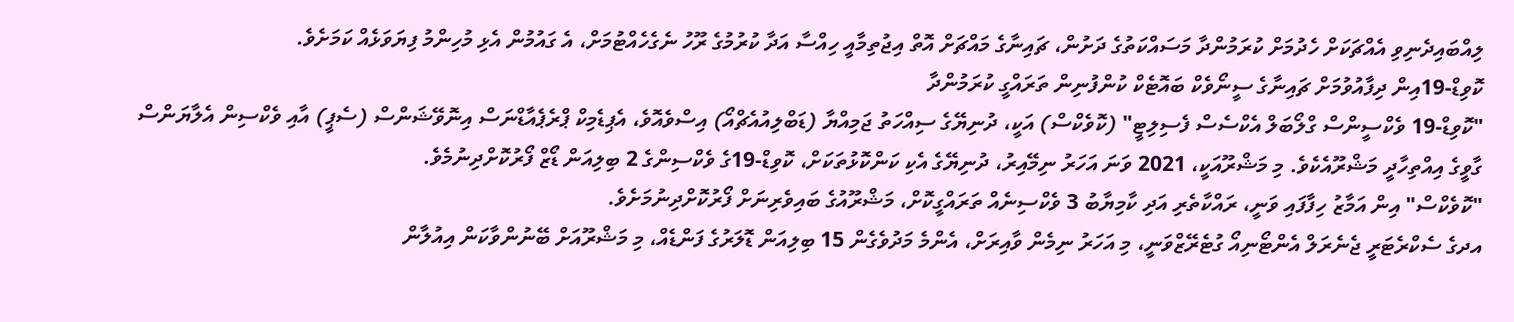ލިއްބައިދެނިވި އެއްޗަކަށް ހެދުމަށް ކުރަމުންދާ މަސައްކަތުގެ ދަށުން، ޗައިނާގެ މައްޗަށް އޮތް އިޖުތިމާއީ ހިއްސާ އަދާ ކުރުމުގެ ރޫހު ނެގެހެއްޓުމަށް، އެ ގައުމުން އެޅި މުހިންމު ފިޔަވަޅެއް ކަމަށެވެ.
ކޮވިޑް-19އިން ދިފާއުވުމަށް ޗައިނާގެ ސީނޯވެކް ބައޮޓެކް ކުންފުނިން ތަރައްގީ ކުރަމުންދާ
"ކޮވިޑް-19 ވެކްސީންސް ގްލޯބަލް އެކްސެސް ފެސިލިޓީ" (ކޮވެކްސް) އަކީ، ދުނިޔޭގެ ސިއްހަތު ޖަމިއްޔާ (ޑަބްލިއުއެޗްއޯ) އިސްވެއޮވެ، އެޕިޑެމިކް ޕްރެޕެއާޑްނަސް އިނޮވޭޝަންސް (ސެޕީ) އާއި ވެކްސިން އެލާޔަންސް ގާވީގެ އިއްތިހާދީ މަޝްރޫއެކެވެ. މި މަޝްރޫއަކީ، 2021 ވަނަ އަހަރު ނިމޭއިރު، ދުނިޔޭގެ އެކި ކަންކޮޅުތަކަށް، ކޮވިޑް-19ގެ ވެކްސިންގެ 2 ބިލިއަން ޑޯޒް ފޯރުކޮށްދިނުމެވެ.
"ކޮވެކްސް" އިން އަމާޒު ހިފާފައި ވަނީ، ރައްކާތެރި އަދި ކާމިޔާބު 3 ވެކްސިނެއް ތަރައްގީކޮށް، މަޝްރޫއުގެ ބައިވެރިނަށް ފޯރުކޮށްދިނުމަށެވެ.
އދގެ ސެކްރެޓަރީ ޖެނެރަލް އެންޓޯނިއޯ ގުޓެރޭޒްވަނީ، މި އަހަރު ނިމެން ވާއިރަށް، އެންމެ މަދުވެގެން 15 ބިލިއަން ޑޮލަރުގެ ފަންޑެއް، މި މަޝްރޫއަށް ބޭނުންވާކަން އިއުލާން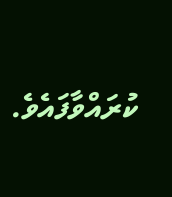ކުރައްވާފައެވެ.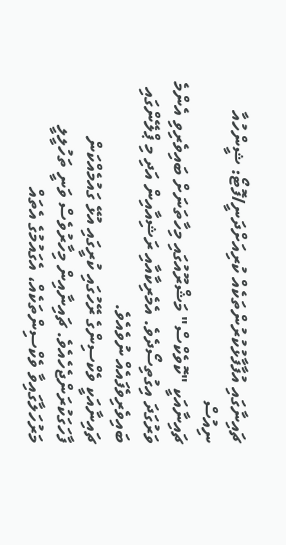ޗައިނާގައި އުފާފާޅުކުރުންތަކެއް ކުރިއަށްދަނީ/ފޮޓޯ: ޝީންހުއާ ނިއުސް
ޗައިނާއަކީ "ކޮވެކްސް" މަޝްރޫއުގައި މިހާތަނަށް ބައިވެރިވި އެންމެ ވަރުގަދަ އިގުތިސޯދެވެ. އެމެރިކާއާއި ރަޝިއާއިން އަދި މި ޕްލޭންގައި ބައިވެރިވެފައެއް ނުވެއެވެ.
ޗައިނާއަކީ ވެކްސިންގެ ރޭހުގައި ކުރީގައި އުޅޭ ގައުމެއްކަން ފާހަގަކުރަންޖެހެއެވެ. ޗައިނާއިން މިހާރުވެސް ވަނީ ތަހުލީލީ މަރުހަލާގައިވާ ވެކްސިންތަކެއް، އެގައުމުގެ އެތައް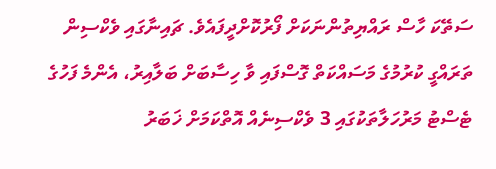ސަތޭކަ ހާސް ރައްޔިތުންނަކަށް ފޯރުކޮށްދީފައެވެ. ޗައިނާގައި ވެކްސިން ތަރައްގީ ކުރުމުގެ މަސައްކަތް ގޮސްފައި ވާ ހިސާބަށް ބަލާއިރު، އެންމެ ފަހުގެ ޓެސްޓު މަރުހަލާތަކުގައި 3 ވެކްސިނެއް އޮތްކަމަށް ޚަބަރު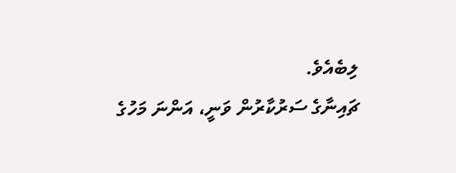ލިބެއެވެ.
ޗައިނާގެ ސަރުކާރުން ވަނީ، އަންނަ މަހުގެ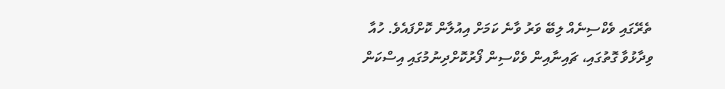ތެރޭގައި ވެކްސިނެއް ލިބޭ ވަރު ވާނެ ކަމަށް އިއުލާން ކޮށްފައެވެ. ހުއާ ވިދާޅުވާ ގޮތުގައި، ޗައިނާއިން ވެކްސިން ފޯރުކޮށްދިނުމުގައި އިސްކަން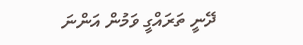ދޭނީ ތަރައްގީ ވަމުން އަންނަ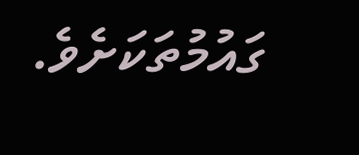ގައުމުތަކަށެވެ.